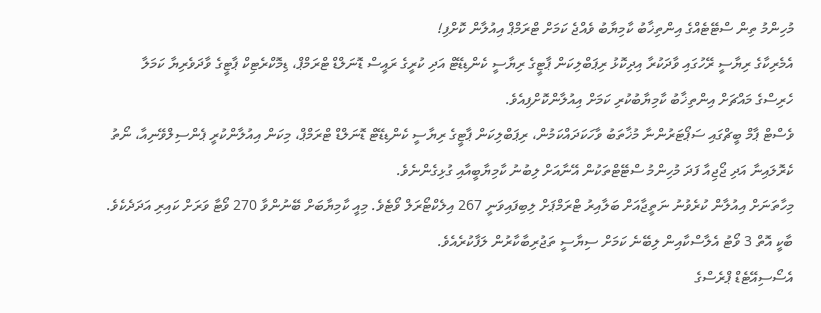މުހިންމު ތިން ސްޓޭޓެއްގެ އިންތިޚާބު ކާމިޔާބު ވެއްޖެ ކަމަށް ޓްރަމްޕް އިއުލާން ކޮށްފި!
އެމެރިކާގެ ރިޔާސީ ރޭހުގައި ވާދަކުރާ އިދިކޮޅު ރިޕަބްލިކަން ޕާޓީގެ ރިޔާސީ ކެންޑިޑޭޓް އަދި ކުރީގެ ރައީސް ޑޮނަލްޑް ޓްރަމްޕް، ޑިމޮކްރެޓިކް ޕާޓީގެ ވާދަވެރިޔާ ކަމަލާ ހެރިސްގެ މައްޗަށް އިންތިޚާބު ކާމިޔާބުކުރި ކަމަށް އިއުލާންކޮށްފިއެވެ.
ވެސްޓް ޕާމް ބީޗްގައި ސަޕޯޓަރުންނާ މުޚާތަބު ވާހަކަދައްކަމުން، ރިޕަބްލިކަން ޕާޓީގެ ރިޔާސީ ކެންޑިޑޭޓް ޑޮނަލްޑް ޓްރަމްޕް، މިކަން އިއުލާންކުރީ ޕެންސިލްވޭނިއާ، ނޯތު ކެރޮލައިނާ އަދި ޖޯޖިއާ ފަދަ މުހިންމު ސްޓޭޓްތަކުން އޭނާއަށް ލިބުނު ކާމިޔާބީއާއި ގުޅިގެންނެވެ.
މިހާތަނަށް އިއުލާން ކުރެވުނު ނަތީޖާއަށް ބަލާއިރު ޓްރަމްޕަށް ލިބިފައިވަނީ 267 އިލެކްޓޯރަލް ވޯޓެވެ. މިއީ ކާމިޔާބަށް ބޭނުންވާ 270 ވޯޓާ ވަރަށް ކައިރި އަދަދެކެވެ. ބާކީ އޮތް 3 ވޯޓު އެލާސްކާއިން ލިބޭނެ ކަމަށް ސިޔާސީ ތަޖުރިބާކާރުން ލަފާކުރެއެވެ.
އެސޯސިއޭޓެޑް ޕްރެސްގެ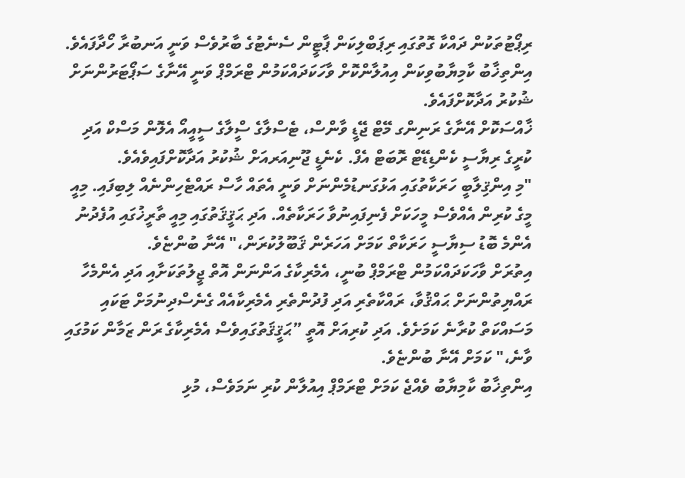ރިޕޯޓުތަކުން ދައްކާ ގޮތުގައި ރިޕަބްލިކަން ޕާޓީން ސެނެޓުގެ ބާރުވެސް ވަނީ އަނބުރާ ހޯދާފައެވެ.
އިންތިޚާބު ކާމިޔާބުވިކަން އިއުލާންކޮށް ވާހަކަދައްކަމުން ޓްރަމްޕް ވަނީ އޭނާގެ ސަޕޯޓަރުންނަށް ޝުކުރު އަދާކޮށްފައެވެ.
ޚާއްސަކޮށް އޭނާގެ ރަނިންގ މޭޓް ޖޭޑީ ވާންސް، ޓެސްލާގެ ސީްލާގެ ސީއީއޯ އެލޮން މަސްކް އަދި ކުރީގެ ރިޔާސީ ކެންޑިޑޭޓް ރޮބަޓް އެފް. ކެނެޑީ ޖޫނިއަރއަށް ޝުކުރު އަދާކޮށްފައިވެއެވެ.
"މި އިންޤިލާބީ ހަރަކާތުގައި އަޅުގަނޑުމެންނަށް ވަނީ އެތައް ހާސް ރައްޓެހިންނެއް ލިބިފައި. މިއީ މީގެ ކުރިން އެއްވެސް މީހަކަށް ފެނިފައިނުވާ ހަރަކާތެއް. އަދި ޙަޤީޤަތުގައި މިއީ ތާރީޚުގައި އުފެދުނު އެންމެ ބޮޑު ސިޔާސީ ހަރަކާތް ކަމަށް އަހަރެން ޤަބޫލުކުރަން،" އޭނާ ބުންޏެވެ.
އިތުރަށް ވާހަކަދައްކަމުން ޓްރަމްޕް ބުނީ، އެމެރިކާގެ އަންނަން އޮތް ޖީލުތަކަށާއި އަދި އެންމެހާ ރައްޔިތުންނަށް ޙައްޤުވާ، ރައްކާތެރި އަދި ފުދުންތެރި އެމެރިކާއެއް ގެނެސްދިނުމަށް ޓަކައި މަސައްކަތް ކުރާނެ ކަމަށެވެ. އަދި ކުރިއަށް އޮތީ ”ޙަޤީޤަތުގައިވެސް އެމެރިކާގެ ރަން ޒަމާން ކަމުގައި ވާނެ،" ކަމަށް އޭނާ ބުންޏެވެ.
އިންތިޚާބު ކާމިޔާބު ވެއްޖެ ކަމަށް ޓްރަމްޕް އިއުލާން ކުރި ނަމަވެސް، މުޅި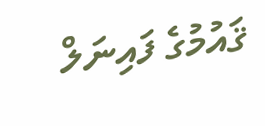ޤައުމުގެ ފައިނަލް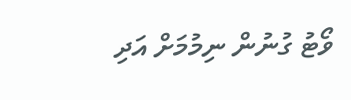ވޯޓު ގުނުން ނިމުމަށް އަދި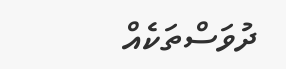ދުވަސްތަކެއް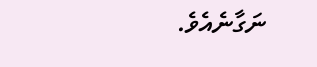ނަގާނެއެވެ.